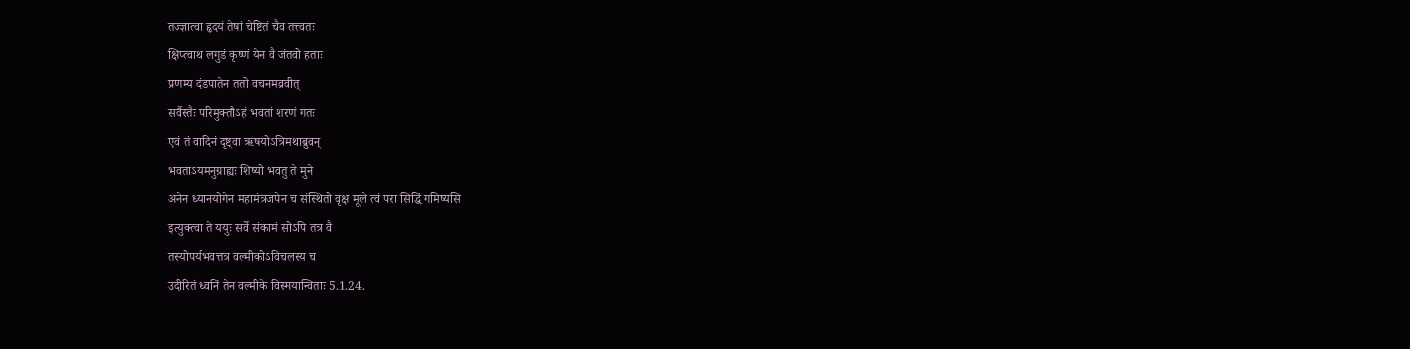तज्ज्ञात्वा हृदयं तेषां चेष्टितं चैव तत्त्वतः
क्षिप्त्वाथ लगुडं कृष्णं येन वै जंतवो हताः
प्रणम्य दंडपातेन ततो वचनमव्रवीत्
सर्वैस्तैः परिमुक्तौऽहं भवतां शरणं गतः
एवं तं वादिनं दृष्ट्वा ऋषयोऽत्रिमथाब्रुवन्
भवताऽयमनुग्राह्यः शिष्यो भवतु ते मुने
अनेन ध्यानयोगेन महामंत्रजपेन च संस्थितो वृक्ष मूले त्वं परा सिद्धिं गमिष्यसि
इत्युक्त्वा ते ययुः सर्वे संकामं सोऽपि तत्र वै
तस्योपर्यभवत्तत्र वल्मीकोऽविचलस्य च
उदीरितं ध्वनिं तेन वल्मीके विस्मयान्विताः 5.1.24.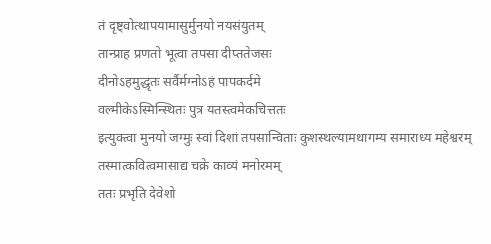तं दृष्ट्वोत्थापयामासुर्मुनयो नयसंयुतम्
तान्प्राह प्रणतो भूत्वा तपसा दीप्ततेजसः
दीनोऽहमुद्धृतः सर्वैर्मग्नोऽहं पापकर्दमे
वल्मीकेऽस्मिन्स्थितः पुत्र यतस्त्वमेकचित्ततः
इत्युक्त्वा मुनयो जग्मुः स्वां दिशां तपसान्विताः कुशस्थल्यामथागम्य समाराध्य महेश्वरम्
तस्मात्कवित्वमासाद्य चक्रे काव्यं मनोरमम्
ततः प्रभृति देवेशो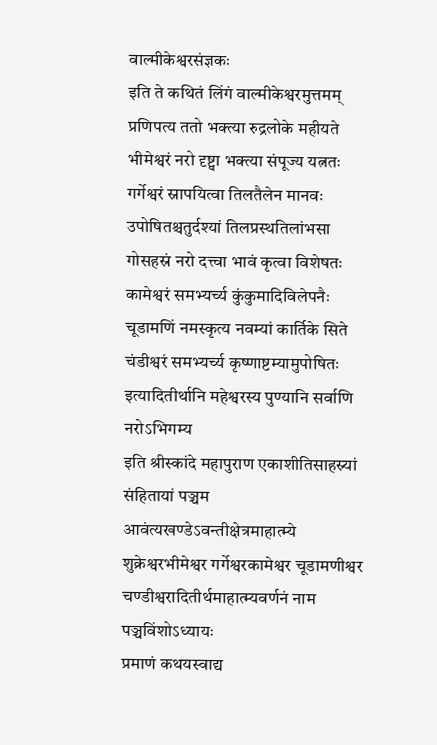वाल्मीकेश्वरसंज्ञकः
इति ते कथितं लिंगं वाल्मीकेश्वरमुत्तमम्
प्रणिपत्य ततो भक्त्या रुद्रलोके महीयते
भीमेश्वरं नरो दृष्ट्वा भक्त्या संपूज्य यत्नतः
गर्गेश्वरं स्नापयित्वा तिलतैलेन मानवः
उपोषितश्चतुर्दश्यां तिलप्रस्थतिलांभसा
गोसहस्रं नरो दत्त्वा भावं कृत्वा विशेषतः
कामेश्वरं समभ्यर्च्य कुंकुमादिविलेपनैः
चूडामणिं नमस्कृत्य नवम्यां कार्तिके सिते
चंडीश्वरं समभ्यर्च्य कृष्णाष्टम्यामुपोषितः
इत्यादितीर्थानि महेश्वरस्य पुण्यानि सर्वाणि नरोऽभिगम्य
इति श्रीस्कांदे महापुराण एकाशीतिसाहस्र्यां संहितायां पञ्चम आवंत्यखण्डेऽवन्तीक्षेत्रमाहात्म्ये शुक्रेश्वरभीमेश्वर गर्गेश्वरकामेश्वर चूडामणीश्वर चण्डीश्वरादितीर्थमाहात्म्यवर्णनं नाम पञ्चविंशोऽध्यायः
प्रमाणं कथयस्वाद्य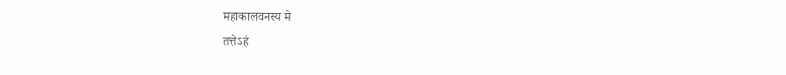महाकालवनस्य मे
तत्तेऽहं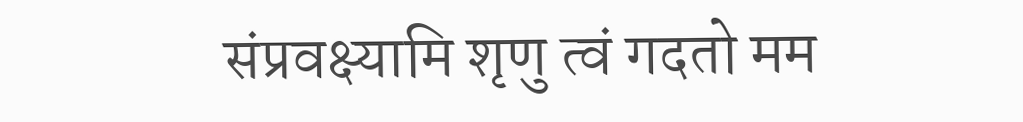संप्रवक्ष्यामि शृणु त्वं गदतो मम